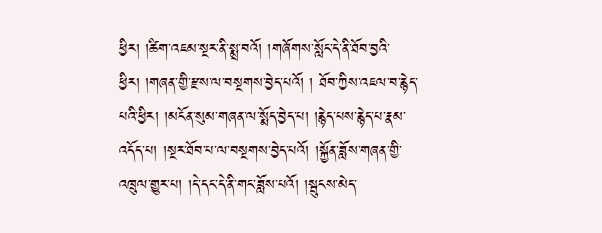ཕྱིར། །ཚིག་འཇམ་སྔར་ནི་སྨྲ་བའོ། །གཞོགས་སློང་དེ་ནི་ཐོབ་བྱའི་ཕྱིར། །གཞན་གྱི་རྫས་ལ་བསྔགས་བྱེད་པའོ། ། ཐོབ་ཀྱིས་འཇལ་བ་རྙེད་པའི་ཕྱིར། །མངོན་སུམ་གཞན་ལ་སྨོད་བྱེད་པ། །རྙེད་པས་རྙེད་པ་རྣམ་འདོད་པ། །སྔར་ཐོབ་པ་ལ་བསྔགས་བྱེད་པའོ། །སྐྱོན་ཟློས་གཞན་གྱི་འཁྲུལ་གྱུར་པ། །དེ་དང་དེ་ནི་གང་ཟློས་པའོ། །སྦུངས་མེད་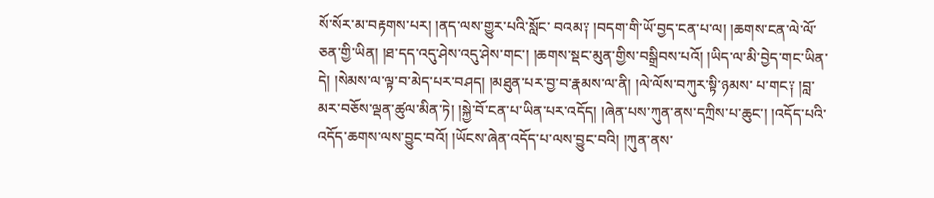སོ་སོར་མ་བརྟགས་པར། །ནད་ལས་གྱུར་པའི་སློང་ བའམ༑ །བདག་གི་ཡོ་བྱད་ངན་པ་ལ། །ཆགས་ངན་ལེ་ལོ་ཅན་གྱི་ཡིན། །ཐ་དད་འདུ་ཤེས་འདུ་ཤེས་གང་། །ཆགས་སྡང་མུན་གྱིས་བསྒྲིབས་པའོ། །ཡིད་ལ་མི་བྱེད་གང་ཡིན་དེ། །སེམས་ལ་ལྟ་བ་མེད་པར་བཤད། །མཐུན་པར་བྱ་བ་རྣམས་ལ་ནི། །ལེ་ལོས་བཀུར་སྟི་ཉམས་ པ་གང༑ །བླ་མར་བཅོས་ལྡན་ཚུལ་མིན་ཏེ། །སྐྱེ་བོ་ངན་པ་ཡིན་པར་འདོད། །ཞེན་པས་ཀུན་ནས་དཀྲིས་པ་ཆུང་། །འདོད་པའི་འདོད་ཆགས་ལས་བྱུང་བའོ། །ཡོངས་ཞེན་འདོད་པ་ལས་བྱུང་བའི། །ཀུན་ནས་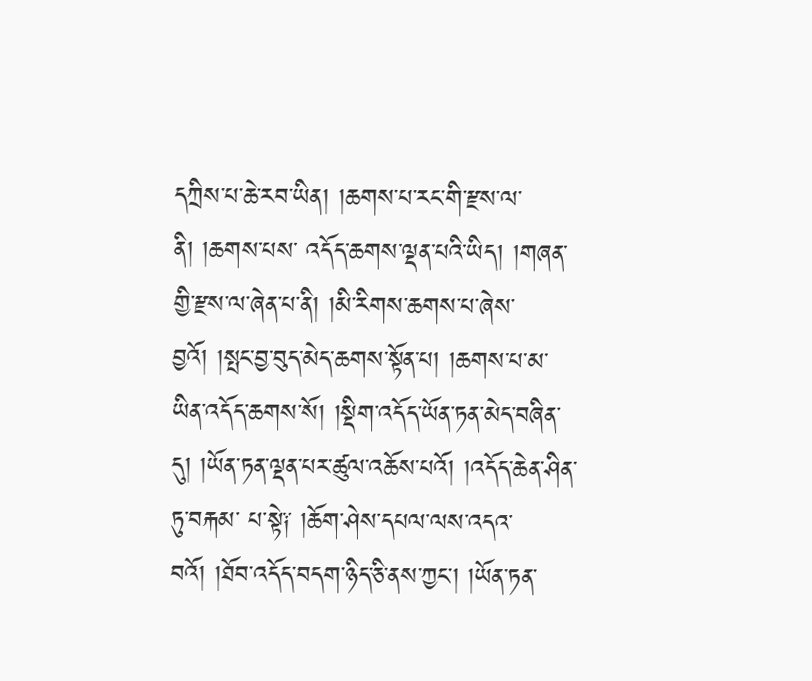དཀྲིས་པ་ཆེ་རབ་ཡིན། །ཆགས་པ་རང་གི་རྫས་ལ་ནི། །ཆགས་པས་ འདོད་ཆགས་ལྡན་པའི་ཡིད། །གཞན་གྱི་རྫས་ལ་ཞེན་པ་ནི། །མི་རིགས་ཆགས་པ་ཞེས་བྱའོ། །སྤང་བྱ་བུད་མེད་ཆགས་སྟོན་པ། །ཆགས་པ་མ་ཡིན་འདོད་ཆགས་སོ། །སྡིག་འདོད་ཡོན་ཏན་མེད་བཞིན་དུ། །ཡོན་ཏན་ལྡན་པར་ཚུལ་འཆོས་པའོ། །འདོད་ཆེན་ཤིན་ཏུ་བརྐམ་ པ་སྟེ༑ །ཆོག་ཤེས་དཔལ་ལས་འདའ་བའོ། །ཐོབ་འདོད་བདག་ཉིད་ཅི་ནས་ཀྱང་། །ཡོན་ཏན་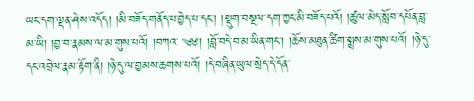ཡང་དག་ལྡན་ཤེས་འདོད། །མི་བཟོད་གནོད་པ་བྱེད་པ་དང་། །སྡུག་བསྔལ་དག་ཀྱང་མི་བཟོད་པའོ། །ཚུལ་མེད་སློབ་དཔོན་བླ་མ་ཡི། །བྱ་བ་རྣམས་ལ་མ་གུས་པའོ། །བཀའ་ ༄༅། །བློ་བདེ་བ་མ་ཡིན་གང་། །ཆོས་མཐུན་ཚིག་སྨྲས་མ་གུས་པའོ། །ཉེ་དུ་དང་འབྲེལ་རྣམ་རྟོག་ནི། །ཉེ་དུ་ལ་བྱམས་ཆགས་པའོ། །དེ་བཞིན་ཡུལ་སྲེད་དེ་དོན་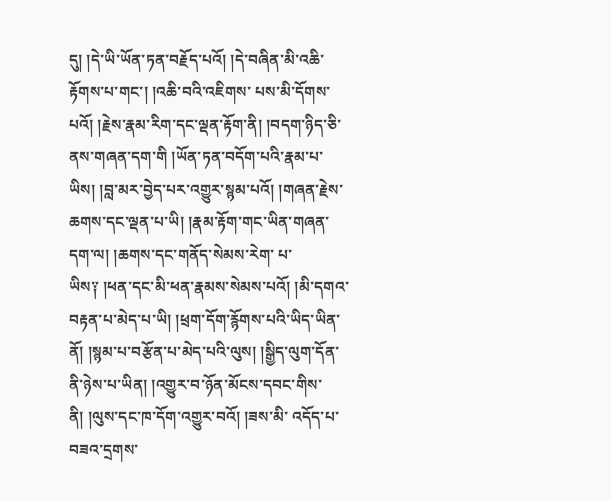དུ། །དེ་ཡི་ཡོན་ཏན་བརྗོད་པའོ། །དེ་བཞིན་མི་འཆི་རྟོགས་པ་གང་། །འཆི་བའི་འཇིགས་ པས་མི་དོགས་པའོ། །རྗེས་རྣམ་རིག་དང་ལྡན་རྟོག་ནི། །བདག་ཉིད་ཅི་ནས་གཞན་དག་གི །ཡོན་ཏན་བདོག་པའི་རྣམ་པ་ཡིས། །བླ་མར་བྱེད་པར་འགྱུར་སྙམ་པའོ། །གཞན་རྗེས་ཆགས་དང་ལྡན་པ་ཡི། །རྣམ་རྟོག་གང་ཡིན་གཞན་དག་ལ། །ཆགས་དང་གནོད་སེམས་རེག་ པ་ཡིས༑ །ཕན་དང་མི་ཕན་རྣམས་སེམས་པའོ། །མི་དགའ་བརྟན་པ་མེད་པ་ཡི། །ཕྲག་དོག་རྙོགས་པའི་ཡིད་ཡིན་ནོ། །སྙམ་པ་བརྩོན་པ་མེད་པའི་ལུས། །སྒྱིད་ལུག་དོན་ནི་ཉེས་པ་ཡིན། །འགྱུར་བ་ཉོན་མོངས་དབང་གིས་ནི། །ལུས་དང་ཁ་དོག་འགྱུར་བའོ། །ཟས་མི་ འདོད་པ་བཟའ་དྲགས་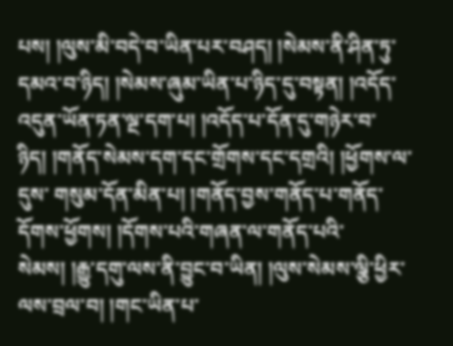པས། །ལུས་མི་བདེ་བ་ཡིན་པར་བཤད། །སེམས་ནི་ཤིན་ཏུ་དམའ་བ་ཉིད། །སེམས་ཞུམ་ཡིན་པ་ཉིད་དུ་བསྟན། །འདོད་འདུན་ཡོན་ཏན་ལྔ་དག་པ། །འདོད་པ་དོན་དུ་གཉེར་བ་ཉིད། །གནོད་སེམས་དག་དང་གྲོགས་དང་དགྲའི། །ཕྱོགས་ལ་དུས་ གསུམ་དོན་མིན་པ། །གནོད་བྱས་གནོད་པ་གནོད་དོགས་ཕྱོགས། །དོགས་པའི་གཞན་ལ་གནོད་པའི་སེམས། །རྒྱུ་དགུ་ལས་ནི་བྱུང་བ་ཡིན། །ལུས་སེམས་ལྕི་ཕྱིར་ལས་བྲལ་བ། །གང་ཡིན་པ་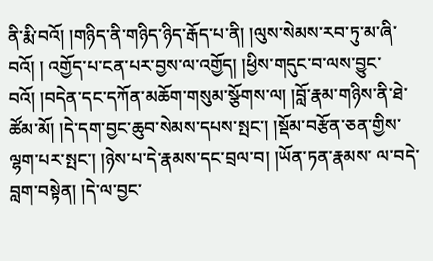ནི་རྨི་བའོ། །གཉིད་ནི་གཉིད་ཉིད་རྒོད་པ་ནི། །ལུས་སེམས་རབ་ཏུ་མ་ཞི་བའོ། ། འགྱོད་པ་ངན་པར་བྱས་ལ་འགྱོད། །ཕྱིས་གདུང་བ་ལས་བྱུང་བའོ། །བདེན་དང་དཀོན་མཆོག་གསུམ་སྩོགས་ལ། །བློ་རྣམ་གཉིས་ནི་ཐེ་ཚོམ་མོ། །དེ་དག་བྱང་ཆུབ་སེམས་དཔས་སྤང་། །སྡོམ་བརྩོན་ཅན་གྱིས་ལྷག་པར་སྤང་། །ཉེས་པ་དེ་རྣམས་དང་བྲལ་བ། །ཡོན་ཏན་རྣམས་ ལ་བདེ་བླག་བསྟེན། །དེ་ལ་བྱང་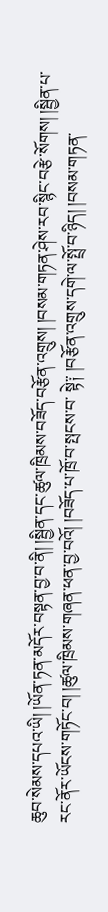ཆུབ་སེམས་དཔའ་ཡི། །ཡོན་ཏན་མདོར་བསྟན་བྱ་བ་ནི། །སྦྱིན་དང་ཚུལ་ཁྲིམས་བཟོད་བརྩོན་འགྲུས། །བསམ་གཏན་ཤེས་རབ་སྙིང་བརྩེ་སོགས། །སྦྱིན་པ་རང་ནོར་ཡོངས་གཏོང་བ། །ཚུལ་ཁྲིམས་གཞན་ཕན་བྱ་བའོ། །བཟོད་པ་ཁྲོ་བ་སྤངས་བ་ སྟེ༑ །བརྩོན་འགྲུས་དགེ་ལ་སྤྲོ་བ་ཉིད། །བསམ་གཏན་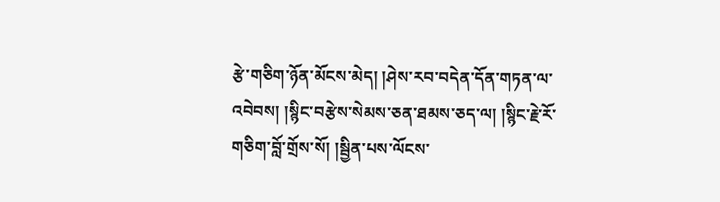རྩེ་གཅིག་ཉོན་མོངས་མེད། །ཤེས་རབ་བདེན་དོན་གཏན་ལ་འབེབས། །སྙིང་བརྩེས་སེམས་ཅན་ཐམས་ཅད་ལ། །སྙིང་རྗེ་རོ་གཅིག་བློ་གྲོས་སོ། །སྦྱིན་པས་ལོངས་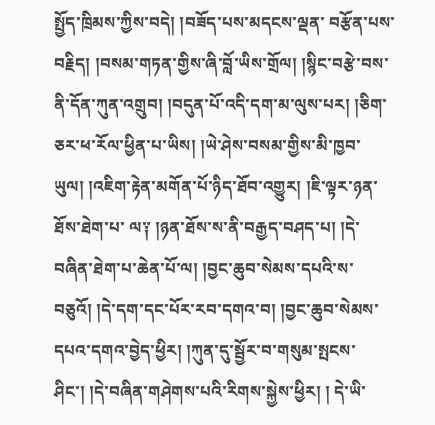སྤྱོད་ཁྲིམས་ཀྱིས་བདེ། །བཟོད་པས་མདངས་ལྡན་ བརྩོན་པས་བརྗིད། །བསམ་གཏན་གྱིས་ཞི་བློ་ཡིས་གྲོལ། །སྙིང་བརྩེ་བས་ནི་དོན་ཀུན་འགྲུབ། །བདུན་པོ་འདི་དག་མ་ལུས་པར། །ཅིག་ཅར་ཕ་རོལ་ཕྱིན་པ་ཡིས། །ཡེ་ཤེས་བསམ་གྱིས་མི་ཁྱབ་ཡུལ། །འཇིག་རྟེན་མགོན་པོ་ཉིད་ཐོབ་འགྱུར། །ཇི་ལྟར་ཉན་ཐོས་ཐེག་པ་ ལ༑ །ཉན་ཐོས་ས་ནི་བརྒྱད་བཤད་པ། །དེ་བཞིན་ཐེག་པ་ཆེན་པོ་ལ། །བྱང་ཆུབ་སེམས་དཔའི་ས་བཅུའོ། །དེ་དག་དང་པོར་རབ་དགའ་བ། །བྱང་ཆུབ་སེམས་དཔའ་དགའ་བྱེད་ཕྱིར། །ཀུན་དུ་སྦྱོར་བ་གསུམ་སྤངས་ཤིང་། །དེ་བཞིན་གཤེགས་པའི་རིགས་སྐྱེས་ཕྱིར། ། དེ་ཡི་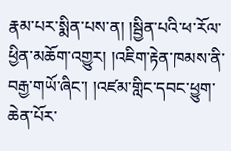རྣམ་པར་སྨིན་པས་ན། །སྦྱིན་པའི་ཕ་རོལ་ཕྱིན་མཆོག་འགྱུར། །འཇིག་རྟེན་ཁམས་ནི་བརྒྱ་གཡོ་ཞིང་། །འཛམ་གླིང་དབང་ཕྱུག་ཆེན་པོར་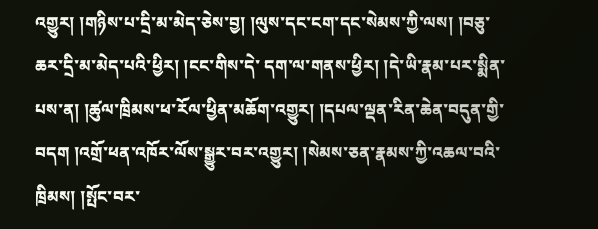འགྱུར། །གཉིས་པ་དྲི་མ་མེད་ཅེས་བྱ། །ལུས་དང་ངག་དང་སེམས་ཀྱི་ལས། །བཅུ་ཆར་དྲི་མ་མེད་པའི་ཕྱིར། །ངང་གིས་དེ་ དག་ལ་གནས་ཕྱིར། །དེ་ཡི་རྣམ་པར་སྨིན་པས་ན། །ཚུལ་ཁྲིམས་ཕ་རོལ་ཕྱིན་མཆོག་འགྱུར། །དཔལ་ལྡན་རིན་ཆེན་བདུན་གྱི་བདག །འགྲོ་ཕན་འཁོར་ལོས་སྒྱུར་བར་འགྱུར། །སེམས་ཅན་རྣམས་ཀྱི་འཆལ་བའི་ཁྲིམས། །སྤོང་བར་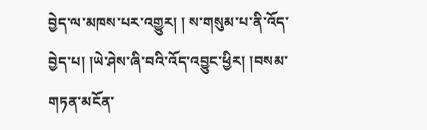བྱེད་ལ་མཁས་པར་འགྱུར། ། ས་གསུམ་པ་ནི་འོད་བྱེད་པ། །ཡེ་ཤེས་ཞི་བའི་འོད་འབྱུང་ཕྱིར། །བསམ་གཏན་མངོན་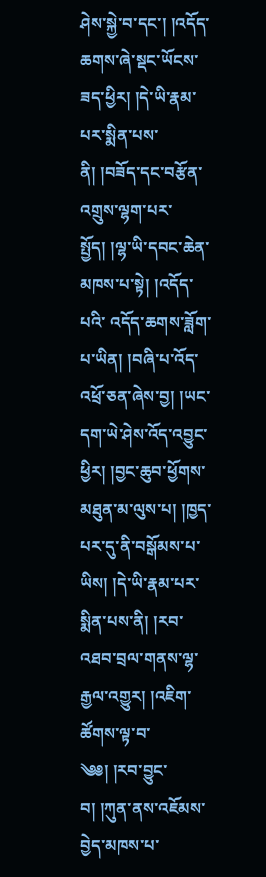ཤེས་སྐྱེ་བ་དང་། །འདོད་ཆགས་ཞེ་སྡང་ཡོངས་ཟད་ཕྱིར། །དེ་ཡི་རྣམ་པར་སྨིན་པས་ནི། །བཟོད་དང་བརྩོན་འགྲུས་ལྷག་པར་སྤྱོད། །ལྷ་ཡི་དབང་ཆེན་མཁས་པ་སྟེ། །འདོད་པའི་ འདོད་ཆགས་ཟློག་པ་ཡིན། །བཞི་པ་འོད་འཕྲོ་ཅན་ཞེས་བྱ། །ཡང་དག་ཡེ་ཤེས་འོད་འབྱུང་ཕྱིར། །བྱང་ཆུབ་ཕྱོགས་མཐུན་མ་ལུས་པ། །ཁྱད་པར་དུ་ནི་བསྒོམས་པ་ཡིས། །དེ་ཡི་རྣམ་པར་སྨིན་པས་ནི། །རབ་འཐབ་བྲལ་གནས་ལྷ་རྒྱལ་འགྱུར། །འཇིག་ཚོགས་ལྟ་བ་ ༄༅། །རབ་བྱུང་བ། །ཀུན་ནས་འཇོམས་བྱེད་མཁས་པ་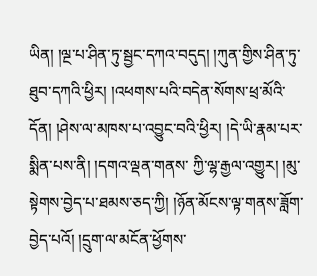ཡིན། །ལྔ་པ་ཤིན་ཏུ་སྦྱང་དཀའ་བདུད། །ཀུན་གྱིས་ཤིན་ཏུ་ཐུབ་དཀའི་ཕྱིར། །འཕགས་པའི་བདེན་སོགས་ཕྲ་མོའི་དོན། །ཤེས་ལ་མཁས་པ་འབྱུང་བའི་ཕྱིར། །དེ་ཡི་རྣམ་པར་སྨིན་པས་ནི། །དགའ་ལྡན་གནས་ ཀྱི་ལྷ་རྒྱལ་འགྱུར། །མུ་སྟེགས་བྱེད་པ་ཐམས་ཅད་ཀྱི། །ཉོན་མོངས་ལྟ་གནས་ཟློག་བྱེད་པའོ། །དྲུག་ལ་མངོན་ཕྱོགས་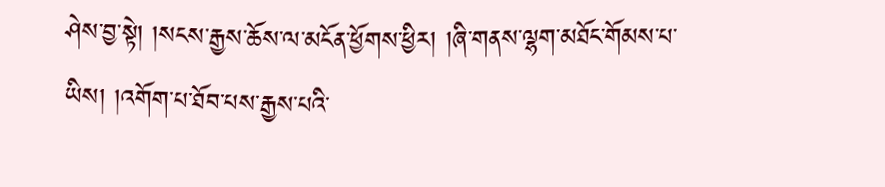ཤེས་བྱ་སྟེ། །སངས་རྒྱས་ཆོས་ལ་མངོན་ཕྱོགས་ཕྱིར། །ཞི་གནས་ལྷག་མཐོང་གོམས་པ་ཡིས། །འགོག་པ་ཐོབ་པས་རྒྱས་པའི་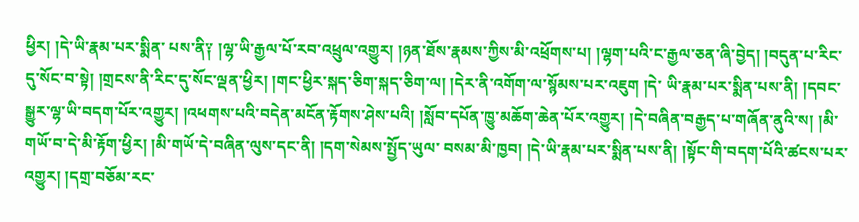ཕྱིར། །དེ་ཡི་རྣམ་པར་སྨིན་ པས་ནི༑ །ལྷ་ཡི་རྒྱལ་པོ་རབ་འཕྲུལ་འགྱུར། །ཉན་ཐོས་རྣམས་ཀྱིས་མི་འཕྲོགས་པ། །ལྷག་པའི་ང་རྒྱལ་ཅན་ཞི་བྱེད། །བདུན་པ་རིང་དུ་སོང་བ་སྟེ། །གྲངས་ནི་རིང་དུ་སོང་ལྡན་ཕྱིར། །གང་ཕྱིར་སྐད་ཅིག་སྐད་ཅིག་ལ། །དེར་ནི་འགོག་ལ་སྙོམས་པར་འཇུག །དེ་ ཡི་རྣམ་པར་སྨིན་པས་ནི། །དབང་སྒྱུར་ལྷ་ཡི་བདག་པོར་འགྱུར། །འཕགས་པའི་བདེན་མངོན་རྟོགས་ཤེས་པའི། །སློབ་དཔོན་ཁྱུ་མཆོག་ཆེན་པོར་འགྱུར། །དེ་བཞིན་བརྒྱད་པ་གཞོན་ནུའི་ས། །མི་གཡོ་བ་དེ་མི་རྟོག་ཕྱིར། །མི་གཡོ་དེ་བཞིན་ལུས་དང་ནི། །དག་སེམས་སྤྱོད་ཡུལ་ བསམ་མི་ཁྱབ། །དེ་ཡི་རྣམ་པར་སྨིན་པས་ནི། །སྟོང་གི་བདག་པོའི་ཚངས་པར་འགྱུར། །དགྲ་བཅོམ་རང་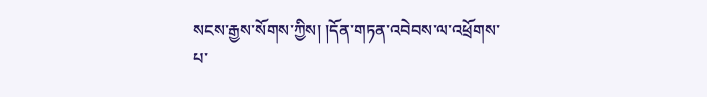སངས་རྒྱས་སོགས་ཀྱིས། །དོན་གཏན་འབེབས་ལ་འཕྲོགས་པ་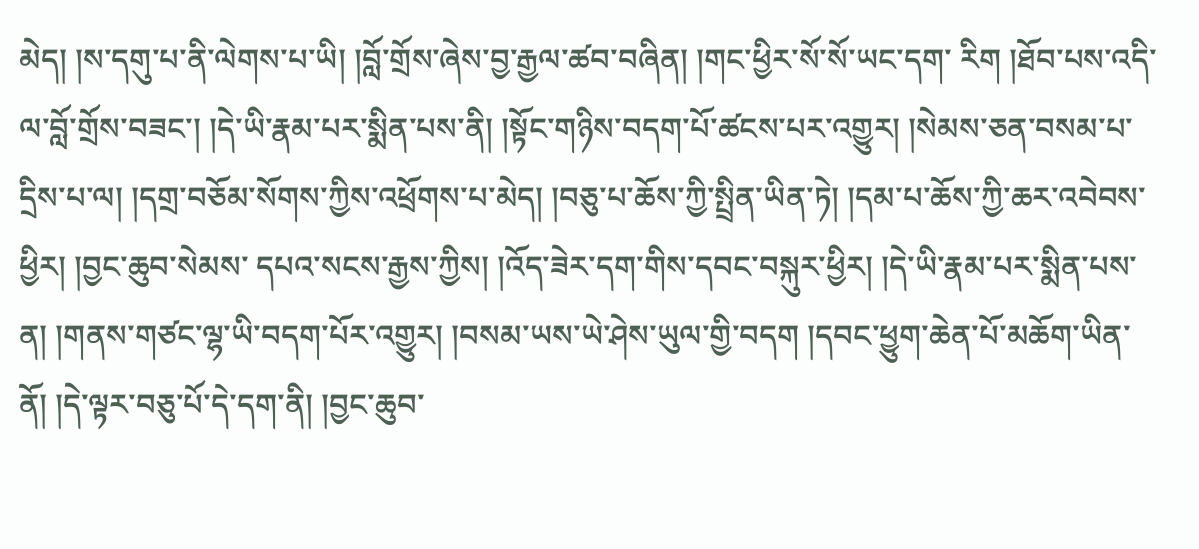མེད། །ས་དགུ་པ་ནི་ལེགས་པ་ཡི། །བློ་གྲོས་ཞེས་བྱ་རྒྱལ་ཚབ་བཞིན། །གང་ཕྱིར་སོ་སོ་ཡང་དག་ རིག །ཐོབ་པས་འདི་ལ་བློ་གྲོས་བཟང་། །དེ་ཡི་རྣམ་པར་སྨིན་པས་ནི། །སྟོང་གཉིས་བདག་པོ་ཚངས་པར་འགྱུར། །སེམས་ཅན་བསམ་པ་དྲིས་པ་ལ། །དགྲ་བཅོམ་སོགས་ཀྱིས་འཕྲོགས་པ་མེད། །བཅུ་པ་ཆོས་ཀྱི་སྤྲིན་ཡིན་ཏེ། །དམ་པ་ཆོས་ཀྱི་ཆར་འབེབས་ཕྱིར། །བྱང་ཆུབ་སེམས་ དཔའ་སངས་རྒྱས་ཀྱིས། །འོད་ཟེར་དག་གིས་དབང་བསྐུར་ཕྱིར། །དེ་ཡི་རྣམ་པར་སྨིན་པས་ན། །གནས་གཙང་ལྷ་ཡི་བདག་པོར་འགྱུར། །བསམ་ཡས་ཡེ་ཤེས་ཡུལ་གྱི་བདག །དབང་ཕྱུག་ཆེན་པོ་མཆོག་ཡིན་ནོ། །དེ་ལྟར་བཅུ་པོ་དེ་དག་ནི། །བྱང་ཆུབ་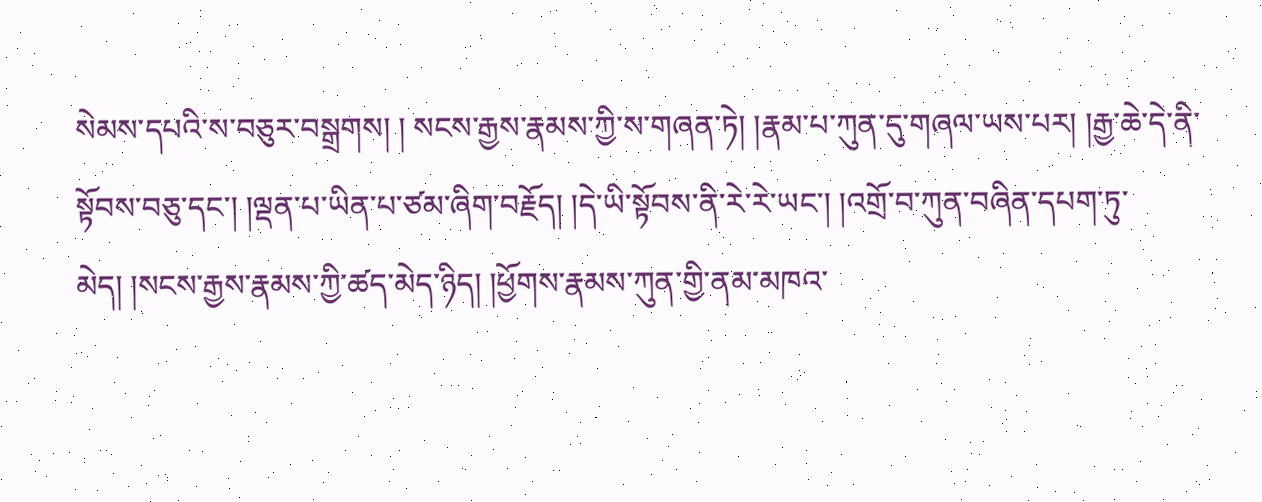སེམས་དཔའི་ས་བཅུར་བསྒྲགས། ། སངས་རྒྱས་རྣམས་ཀྱི་ས་གཞན་ཏེ། །རྣམ་པ་ཀུན་དུ་གཞལ་ཡས་པར། །རྒྱ་ཆེ་དེ་ནི་སྟོབས་བཅུ་དང་། །ལྡན་པ་ཡིན་པ་ཙམ་ཞིག་བརྗོད། །དེ་ཡི་སྟོབས་ནི་རེ་རེ་ཡང་། །འགྲོ་བ་ཀུན་བཞིན་དཔག་ཏུ་མེད། །སངས་རྒྱས་རྣམས་ཀྱི་ཚད་མེད་ཉིད། །ཕྱོགས་རྣམས་ཀུན་གྱི་ནམ་མཁའ་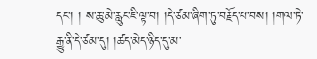དང་། ། ས་ཆུ་མེ་རླུང་ཇི་ལྟ་བ། །དེ་ཙམ་ཞིག་ཏུ་བརྗོད་པ་བས། །གལ་ཏེ་རྒྱུ་ནི་དེ་ཙམ་དུ། །ཚད་མེད་ཉིད་དུ་མ་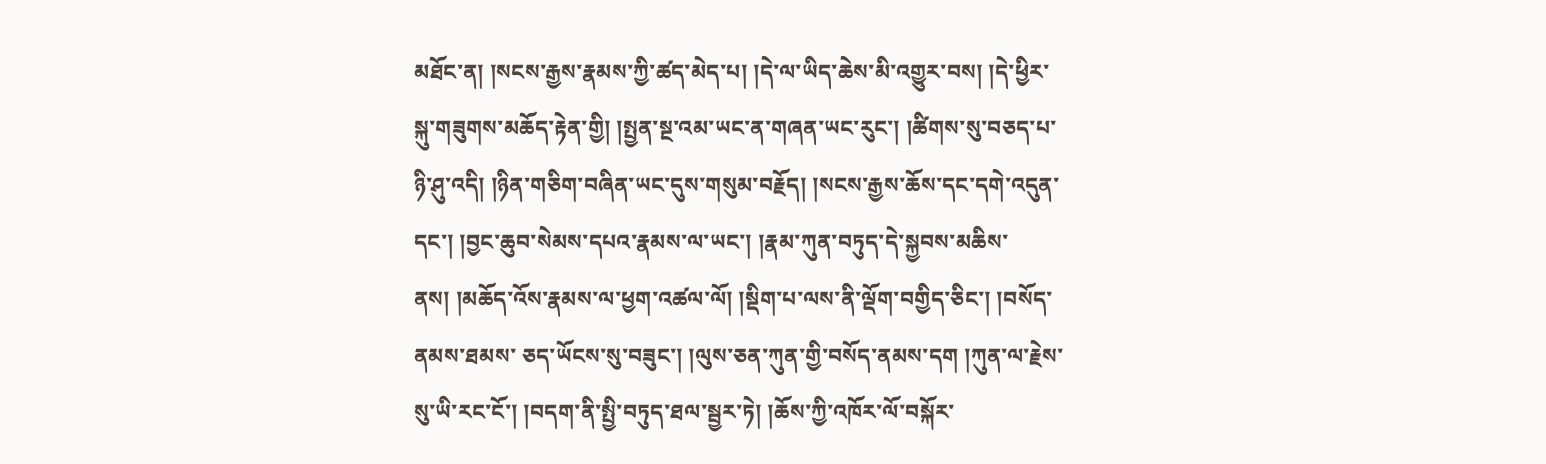མཐོང་ན། །སངས་རྒྱས་རྣམས་ཀྱི་ཚད་མེད་པ། །དེ་ལ་ཡིད་ཆེས་མི་འགྱུར་བས། །དེ་ཕྱིར་སྐུ་གཟུགས་མཆོད་རྟེན་གྱི། །སྤྱན་སྔ་འམ་ཡང་ན་གཞན་ཡང་རུང་། །ཚིགས་སུ་བཅད་པ་ ཉི་ཤུ་འདི། །ཉིན་གཅིག་བཞིན་ཡང་དུས་གསུམ་བརྗོད། །སངས་རྒྱས་ཆོས་དང་དགེ་འདུན་དང་། །བྱང་ཆུབ་སེམས་དཔའ་རྣམས་ལ་ཡང་། །རྣམ་ཀུན་བཏུད་དེ་སྐྱབས་མཆིས་ནས། །མཆོད་འོས་རྣམས་ལ་ཕྱག་འཚལ་ལོ། །སྡིག་པ་ལས་ནི་ལྡོག་བགྱིད་ཅིང་། །བསོད་ནམས་ཐམས་ ཅད་ཡོངས་སུ་བཟུང་། །ལུས་ཅན་ཀུན་གྱི་བསོད་ནམས་དག །ཀུན་ལ་རྗེས་སུ་ཡི་རང་ངོ་། །བདག་ནི་སྤྱི་བཏུད་ཐལ་སྦྱར་ཏེ། །ཆོས་ཀྱི་འཁོར་ལོ་བསྐོར་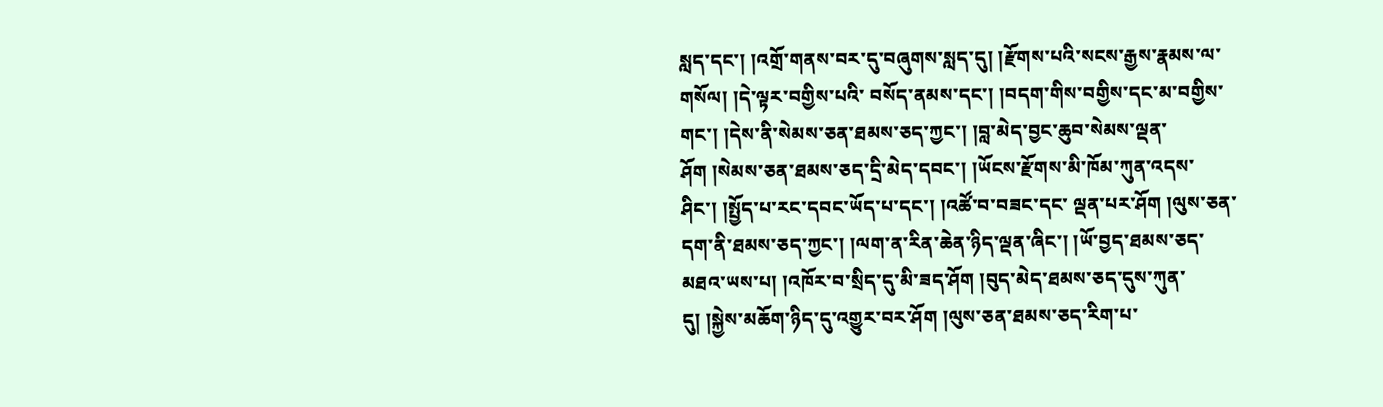སླད་དང་། །འགྲོ་གནས་བར་དུ་བཞུགས་སླད་དུ། །རྫོགས་པའི་སངས་རྒྱས་རྣམས་ལ་གསོལ། །དེ་ལྟར་བགྱིས་པའི་ བསོད་ནམས་དང་། །བདག་གིས་བགྱིས་དང་མ་བགྱིས་གང་། །དེས་ནི་སེམས་ཅན་ཐམས་ཅད་ཀྱང་། །བླ་མེད་བྱང་ཆུབ་སེམས་ལྡན་ཤོག །སེམས་ཅན་ཐམས་ཅད་དྲི་མེད་དབང་། །ཡོངས་རྫོགས་མི་ཁོམ་ཀུན་འདས་ཤིང་། །སྤྱོད་པ་རང་དབང་ཡོད་པ་དང་། །འཚོ་བ་བཟང་དང་ ལྡན་པར་ཤོག །ལུས་ཅན་དག་ནི་ཐམས་ཅད་ཀྱང་། །ལག་ན་རིན་ཆེན་ཉིད་ལྡན་ཞིང་། །ཡོ་བྱད་ཐམས་ཅད་མཐའ་ཡས་པ། །འཁོར་བ་སྲིད་དུ་མི་ཟད་ཤོག །བུད་མེད་ཐམས་ཅད་དུས་ཀུན་དུ། །སྐྱེས་མཆོག་ཉིད་དུ་འགྱུར་བར་ཤོག །ལུས་ཅན་ཐམས་ཅད་རིག་པ་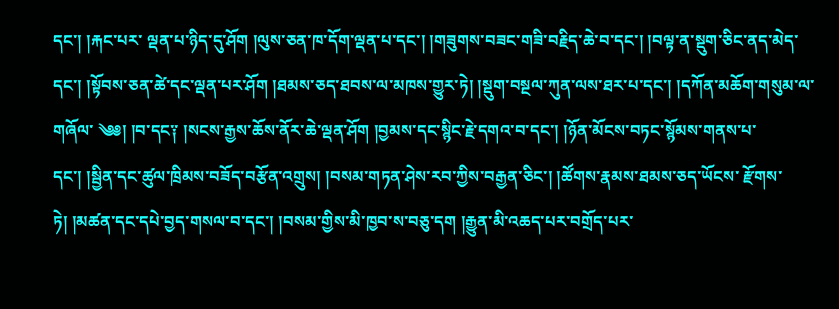དང་། །རྐང་པར་ ལྡན་པ་ཉིད་དུ་ཤོག །ལུས་ཅན་ཁ་དོག་ལྡན་པ་དང་། །གཟུགས་བཟང་གཟི་བརྗིད་ཆེ་བ་དང་། །བལྟ་ན་སྡུག་ཅིང་ནད་མེད་དང་། །སྟོབས་ཅན་ཚེ་དང་ལྡན་པར་ཤོག །ཐམས་ཅད་ཐབས་ལ་མཁས་གྱུར་ཏེ། །སྡུག་བསྔལ་ཀུན་ལས་ཐར་པ་དང་། །དཀོན་མཆོག་གསུམ་ལ་གཞོལ་ ༄༅། །བ་དང༑ །སངས་རྒྱས་ཆོས་ནོར་ཆེ་ལྡན་ཤོག །བྱམས་དང་སྙིང་རྗེ་དགའ་བ་དང་། །ཉོན་མོངས་བཏང་སྙོམས་གནས་པ་དང་། །སྦྱིན་དང་ཚུལ་ཁྲིམས་བཟོད་བརྩོན་འགྲུས། །བསམ་གཏན་ཤེས་རབ་ཀྱིས་བརྒྱན་ཅིང་། །ཚོགས་རྣམས་ཐམས་ཅད་ཡོངས་ རྫོགས་ཏེ། །མཚན་དང་དཔེ་བྱད་གསལ་བ་དང་། །བསམ་གྱིས་མི་ཁྱབ་ས་བཅུ་དག །རྒྱུན་མི་འཆད་པར་བགྲོད་པར་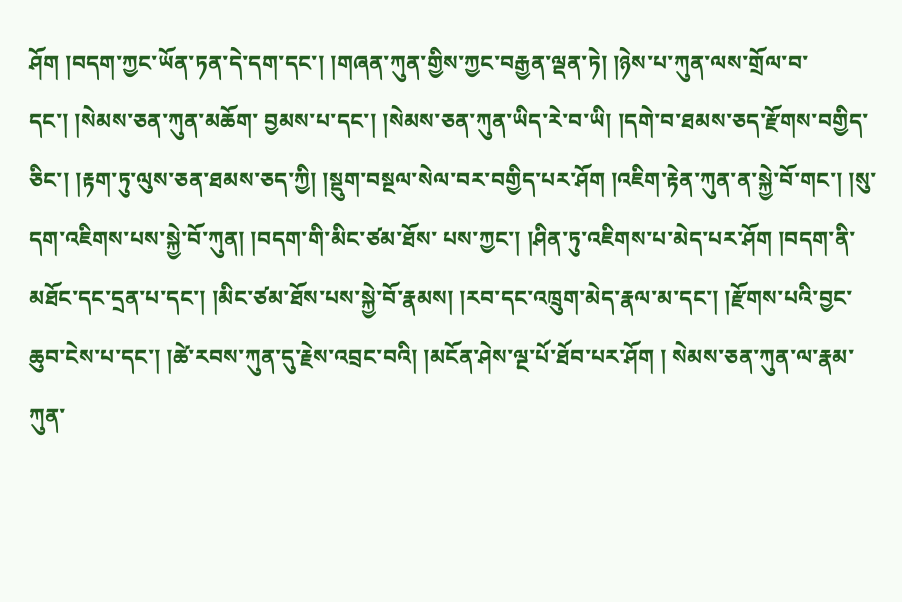ཤོག །བདག་ཀྱང་ཡོན་ཏན་དེ་དག་དང་། །གཞན་ཀུན་གྱིས་ཀྱང་བརྒྱན་ལྡན་ཏེ། །ཉེས་པ་ཀུན་ལས་གྲོལ་བ་དང་། །སེམས་ཅན་ཀུན་མཆོག་ བྱམས་པ་དང་། །སེམས་ཅན་ཀུན་ཡིད་རེ་བ་ཡི། །དགེ་བ་ཐམས་ཅད་རྫོགས་བགྱིད་ཅིང་། །རྟག་ཏུ་ལུས་ཅན་ཐམས་ཅད་ཀྱི། །སྡུག་བསྔལ་སེལ་བར་བགྱིད་པར་ཤོག །འཇིག་རྟེན་ཀུན་ན་སྐྱེ་བོ་གང་། །སུ་དག་འཇིགས་པས་སྐྱེ་བོ་ཀུན། །བདག་གི་མིང་ཙམ་ཐོས་ པས་ཀྱང་། །ཤིན་ཏུ་འཇིགས་པ་མེད་པར་ཤོག །བདག་ནི་མཐོང་དང་དྲན་པ་དང་། །མིང་ཙམ་ཐོས་པས་སྐྱེ་བོ་རྣམས། །རབ་དང་འཁྲུག་མེད་རྣལ་མ་དང་། །རྫོགས་པའི་བྱང་ཆུབ་ངེས་པ་དང་། །ཚེ་རབས་ཀུན་དུ་རྗེས་འབྲང་བའི། །མངོན་ཤེས་ལྔ་པོ་ཐོབ་པར་ཤོག ། སེམས་ཅན་ཀུན་ལ་རྣམ་ཀུན་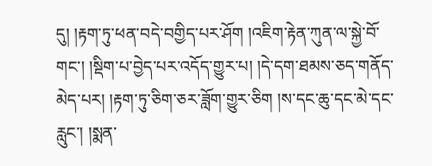དུ། །རྟག་ཏུ་ཕན་བདེ་བགྱིད་པར་ཤོག །འཇིག་རྟེན་ཀུན་ལ་སྐྱེ་བོ་གང་། །སྡིག་པ་བྱེད་པར་འདོད་གྱུར་པ། །དེ་དག་ཐམས་ཅད་གནོད་མེད་པར། །རྟག་ཏུ་ཅིག་ཅར་ཟློག་གྱུར་ཅིག །ས་དང་ཆུ་དང་མེ་དང་རླུང་། །སྨན་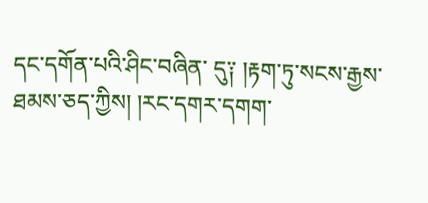དང་དགོན་པའི་ཤིང་བཞིན་ དུ༑ །རྟག་ཏུ་སངས་རྒྱས་ཐམས་ཅད་ཀྱིས། །རང་དགར་དགག་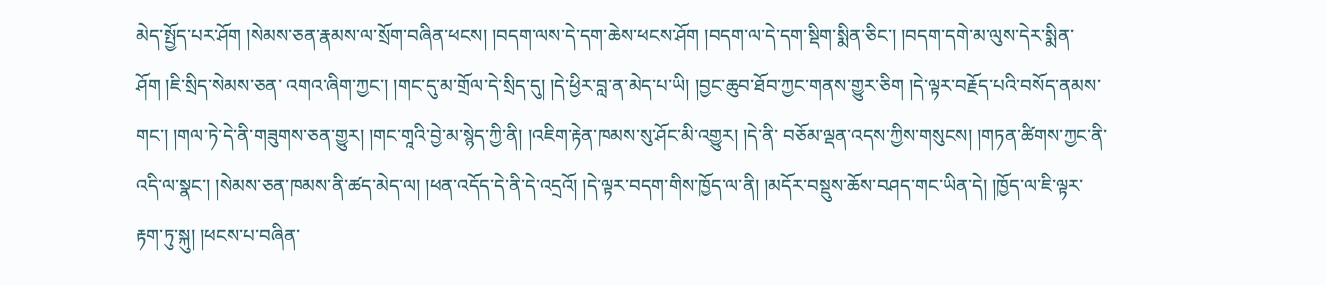མེད་སྤྱོད་པར་ཤོག །སེམས་ཅན་རྣམས་ལ་སྲོག་བཞིན་ཕངས། །བདག་ལས་དེ་དག་ཆེས་ཕངས་ཤོག །བདག་ལ་དེ་དག་སྡིག་སྨིན་ཅིང་། །བདག་དགེ་མ་ལུས་དེར་སྨིན་ཤོག །ཇི་སྲིད་སེམས་ཅན་ འགའ་ཞིག་ཀྱང་། །གང་དུ་མ་གྲོལ་དེ་སྲིད་དུ། །དེ་ཕྱིར་བླ་ན་མེད་པ་ཡི། །བྱང་ཆུབ་ཐོབ་ཀྱང་གནས་གྱུར་ཅིག །དེ་ལྟར་བརྗོད་པའི་བསོད་ནམས་གང་། །གལ་ཏེ་དེ་ནི་གཟུགས་ཅན་གྱུར། །གང་གཱའི་བྱེ་མ་སྙེད་ཀྱི་ནི། །འཇིག་རྟེན་ཁམས་སུ་ཤོང་མི་འགྱུར། །དེ་ནི་ བཅོམ་ལྡན་འདས་ཀྱིས་གསུངས། །གཏན་ཚིགས་ཀྱང་ནི་འདི་ལ་སྣང་། །སེམས་ཅན་ཁམས་ནི་ཚད་མེད་ལ། །ཕན་འདོད་དེ་ནི་དེ་འདྲའོ། །དེ་ལྟར་བདག་གིས་ཁྱོད་ལ་ནི། །མདོར་བསྡུས་ཆོས་བཤད་གང་ཡིན་དེ། །ཁྱོད་ལ་ཇི་ལྟར་རྟག་ཏུ་སྐུ། །ཕངས་པ་བཞིན་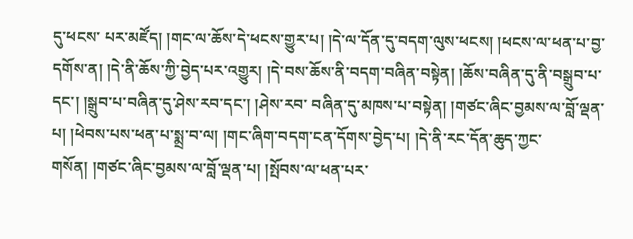དུ་ཕངས་ པར་མཛོད། །གང་ལ་ཆོས་དེ་ཕངས་གྱུར་པ། །དེ་ལ་དོན་དུ་བདག་ལུས་ཕངས། །ཕངས་ལ་ཕན་པ་བྱ་དགོས་ན། །དེ་ནི་ཆོས་ཀྱི་བྱེད་པར་འགྱུར། །དེ་བས་ཆོས་ནི་བདག་བཞིན་བསྟེན། །ཆོས་བཞིན་དུ་ནི་བསྒྲུབ་པ་དང་། །སྒྲུབ་པ་བཞིན་དུ་ཤེས་རབ་དང་། །ཤེས་རབ་ བཞིན་དུ་མཁས་པ་བསྟེན། །གཙང་ཞིང་བྱམས་ལ་བློ་ལྡན་པ། །ཕེབས་པས་ཕན་པ་སྨྲ་བ་ལ། །གང་ཞིག་བདག་ངན་དོགས་བྱེད་པ། །དེ་ནི་རང་དོན་ཆུད་ཀྱང་གསོན། །གཙང་ཞིང་བྱམས་ལ་བློ་ལྡན་པ། །སྤོབས་ལ་ཕན་པར་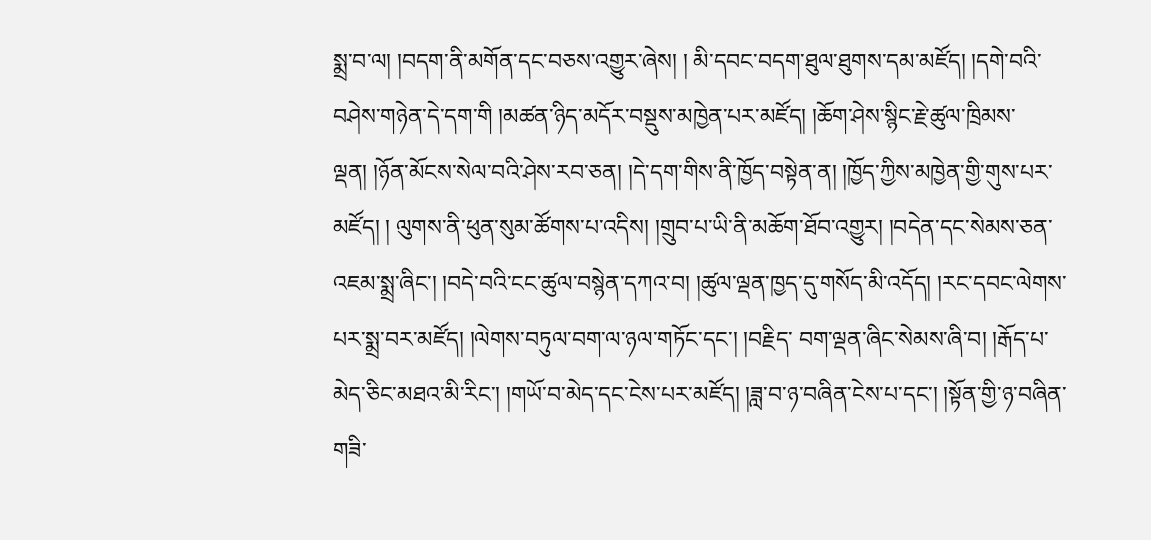སྨྲ་བ་ལ། །བདག་ནི་མགོན་དང་བཅས་འགྱུར་ཞེས། ། མི་དབང་བདག་ཐུལ་ཐུགས་དམ་མཛོད། །དགེ་བའི་བཤེས་གཉེན་དེ་དག་གི །མཚན་ཉིད་མདོར་བསྡུས་མཁྱེན་པར་མཛོད། །ཆོག་ཤེས་སྙིང་རྗེ་ཚུལ་ཁྲིམས་ལྡན། །ཉོན་མོངས་སེལ་བའི་ཤེས་རབ་ཅན། །དེ་དག་གིས་ནི་ཁྱོད་བསྟེན་ན། །ཁྱོད་ཀྱིས་མཁྱེན་གྱི་གུས་པར་མཛོད། ། ལུགས་ནི་ཕུན་སུམ་ཚོགས་པ་འདིས། །གྲུབ་པ་ཡི་ནི་མཆོག་ཐོབ་འགྱུར། །བདེན་དང་སེམས་ཅན་འཇམ་སྨྲ་ཞིང་། །བདེ་བའི་ངང་ཚུལ་བསྙེན་དཀའ་བ། །ཚུལ་ལྡན་ཁྱད་དུ་གསོད་མི་འདོད། །རང་དབང་ལེགས་པར་སྨྲ་བར་མཛོད། །ལེགས་བཏུལ་བག་ལ་ཉལ་གཏོང་དང་། །བརྗིད་ བག་ལྡན་ཞིང་སེམས་ཞི་བ། །རྒོད་པ་མེད་ཅིང་མཐའ་མི་རིང་། །གཡོ་བ་མེད་དང་ངེས་པར་མཛོད། །ཟླ་བ་ཉ་བཞིན་ངེས་པ་དང་། །སྟོན་གྱི་ཉ་བཞིན་གཟི་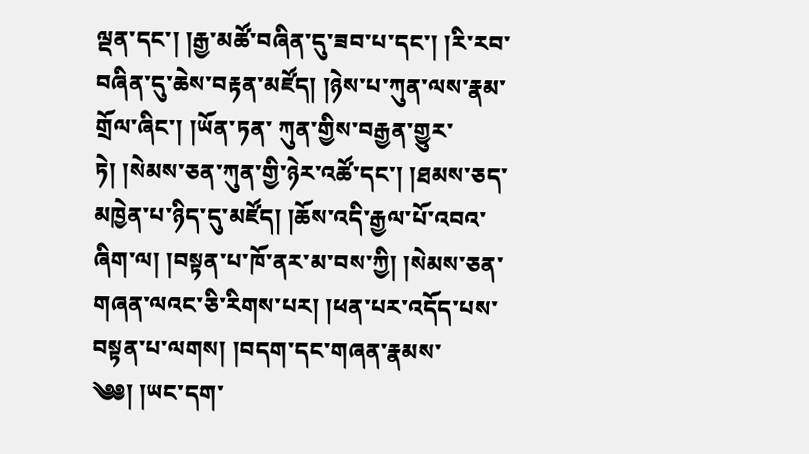ལྡན་དང་། །རྒྱ་མཚོ་བཞིན་དུ་ཟབ་པ་དང་། །རི་རབ་བཞིན་དུ་ཆེས་བརྟན་མཛོད། །ཉེས་པ་ཀུན་ལས་རྣམ་གྲོལ་ཞིང་། །ཡོན་ཏན་ ཀུན་གྱིས་བརྒྱན་གྱུར་ཏེ། །སེམས་ཅན་ཀུན་གྱི་ཉེར་འཚོ་དང་། །ཐམས་ཅད་མཁྱེན་པ་ཉིད་དུ་མཛོད། །ཆོས་འདི་རྒྱལ་པོ་འབའ་ཞིག་ལ། །བསྟན་པ་ཁོ་ནར་མ་བས་ཀྱི། །སེམས་ཅན་གཞན་ལའང་ཅི་རིགས་པར། །ཕན་པར་འདོད་པས་བསྟན་པ་ལགས། །བདག་དང་གཞན་རྣམས་ ༄༅། །ཡང་དག་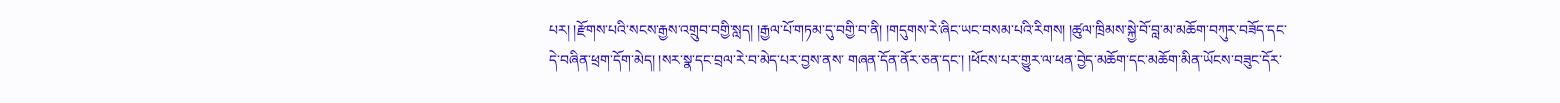པར། །རྫོགས་པའི་སངས་རྒྱས་འགྲུབ་བགྱི་སླད། །རྒྱལ་པོ་གཏམ་དུ་བགྱི་བ་ནི། །གདུགས་རེ་ཞིང་ཡང་བསམ་པའི་རིགས། །ཚུལ་ཁྲིམས་སྐྱེ་བོ་བླ་མ་མཆོག་བཀུར་བཟོད་དང་དེ་བཞིན་ཕྲག་དོག་མེད། །སར་སྣ་དང་བྲལ་རེ་བ་མེད་པར་བྱས་ནས་ གཞན་དོན་ནོར་ཅན་དང་། །ཕོངས་པར་གྱུར་ལ་ཕན་བྱེད་མཆོག་དང་མཆོག་མིན་ཡོངས་བཟུང་དོར་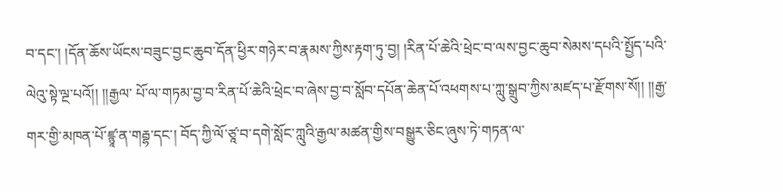བ་དང་། །དོན་ཆོས་ཡོངས་བཟུང་བྱང་ཆུབ་དོན་ཕྱིར་གཉེར་བ་རྣམས་ཀྱིས་རྟག་ཏུ་བྱ། །རིན་པོ་ཆེའི་ཕྲེང་བ་ལས་བྱང་ཆུབ་སེམས་དཔའི་སྤྱོད་པའི་ལེའུ་སྟེ་ལྔ་པའོ།། །།རྒྱལ་ པོ་ལ་གཏམ་བྱ་བ་རིན་པོ་ཆེའི་ཕྲེང་བ་ཞེས་བྱ་བ་སློབ་དཔོན་ཆེན་པོ་འཕགས་པ་ཀླུ་སྒྲུབ་ཀྱིས་མཛད་པ་རྫོགས་སོ།། །།རྒྱ་གར་གྱི་མཁན་པོ་ཛྙཱ་ན་གརྦྷ་དང་། བོད་ཀྱི་ལོ་ཙཱ་བ་དགེ་སློང་ཀླུའི་རྒྱལ་མཚན་གྱིས་བསྒྱུར་ཅིང་ཞུས་ཏེ་གཏན་ལ་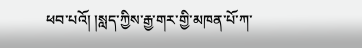ཕབ་པའོ། །སླད་ཀྱིས་རྒྱ་གར་གྱི་མཁན་པོ་ཀ་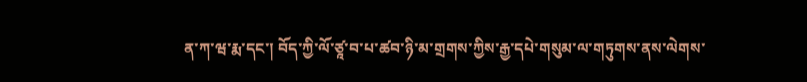ན་ཀ་ཝ་རྨ་དང་། བོད་ཀྱི་ལོ་ཙཱ་བ་པ་ཚབ་ཉི་མ་གྲགས་ཀྱིས་རྒྱ་དཔེ་གསུམ་ལ་གཏུགས་ནས་ལེགས་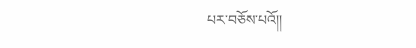པར་བཅོས་པའོ།།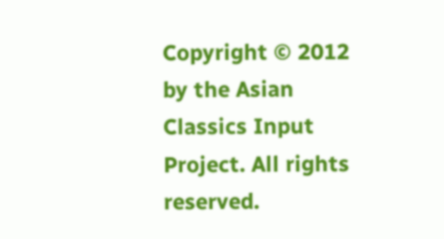Copyright © 2012 by the Asian Classics Input Project. All rights reserved.